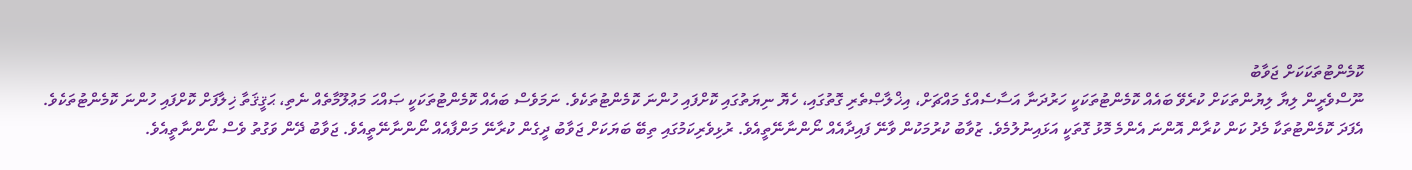ކޮމެންޓުތަކަކަށް ޖަވާބު
ނޫސްވެރީން ލިޔާ ލިޔުންތަކަށް ކުރެވޭ ބައެއް ކޮމެންޓުތަކަކީ ހަރުދަނާ އަސާސެއްގެ މައްޗަށް، އިޚްލާޞްތެރި ގޮތުގައި، ހެޔޮ ނިޔަތުގައި ކޮށްފައި ހުންނަ ކޮމެންޓުތަކެވެ. ނަމަވެސް ބައެއް ކޮމެންޓުތަކަކީ ޞައްޙަ މަޢުލޫމާތެއް ނެތި، ޙަޤީޤަތާ ޚިލާފަށް ކޮށްފައި ހުންނަ ކޮމެންޓުތަކެވެ. އެފަދަ ކޮމެންޓުތަކާ މެދު ކަން ކުރާން އޮންނަ އެންމެ މޮޅު ގޮތަކީ އަޅައިނުލުމެވެ. ޒުވާބު ކުރުމަކުން ވާނޭ ފައިދާއެއް ނޯންނާނޭތީއެވެ. ރުޅިވެރިކަމުގައި ތިބޭ ބަޔަކަށް ޖަވާބު ދީގެން ކުރާނޭ މަންފާއެއް ނޯންނާނޭތީއެވެ. ޖަވާބު ދޭން ވަގުތު ވެސް ނޯންނާތީއެވެ.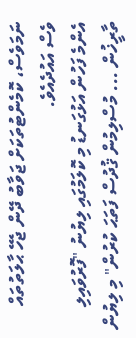ނަމަވެސް، ކޮމެންޓުތަކަށް ޖަވާބު ދޭން ޖެހޭ ޙާލަތުތައް ވެސް އައުދެއެވެ.
އެންމެ ފަހުން އަޅުގަނޑު މި ކޮލަމުގައި ލިޔުނު "ފޮރުވައިލި ތާރީޚުން ... މުސްލިމުން ޤުދުސް ފަތަޙަ ކުރުން" މި ލިޔުން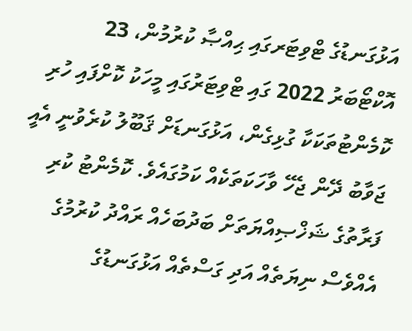އަޅުގަނޑުގެ ޓްވިޓަރގައި ޙިއްޞާ ކުރުމުން، 23 އޮކްޓޯބަރު 2022 ގައި ޓްވިޓަރުގައި މީހަކު ކޮށްފައި ހުރި ކޮމެންޓުތަކަކާ ގުޅިގެން، އަޅުގަނޑަށް ޤަބޫލު ކުރެވުނީ އެއީ ޖަވާބު ދޭން ޖެހޭ ވާހަކަތަކެއް ކަމުގައެވެ. ކޮމެންޓު ކުރި ފަރާތުގެ ޝަޚްޞިއްޔަތަށް ބަދުބަހެއް ރައްދު ކުރުމުގެ އެއްވެސް ނިޔަތެއް އަދި ގަސްތެއް އަޅުގަނޑުގެ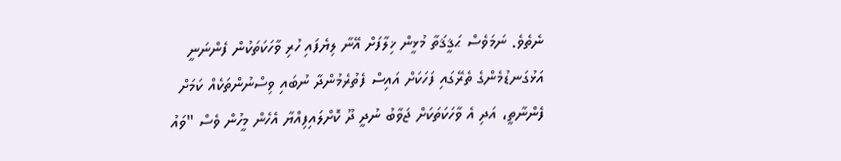ނެތެވެ. ނަމަވެސް ޙަޤީޤަތާ މުޅީން ޚިލާފަށް އޭނާ ލިޔެފައި ހުރި ވާހަކަތަކުން ފެންނަނީ އަޅުގަނޑުމެންގެ ތެރޭގައި ފަހަކަށް އައިސް ފެތުރެމުންދާ ނުބައި ވިސްނުންތަކެއް ކަމަށް ފެންނާތީ، އަދި އެ ވާހަކަތަކަށް ޖަވާބު ނުދީ ދޫ ކޮށްލައިފިއްޔާ އެހެން މީހުން ވެސް "ވައު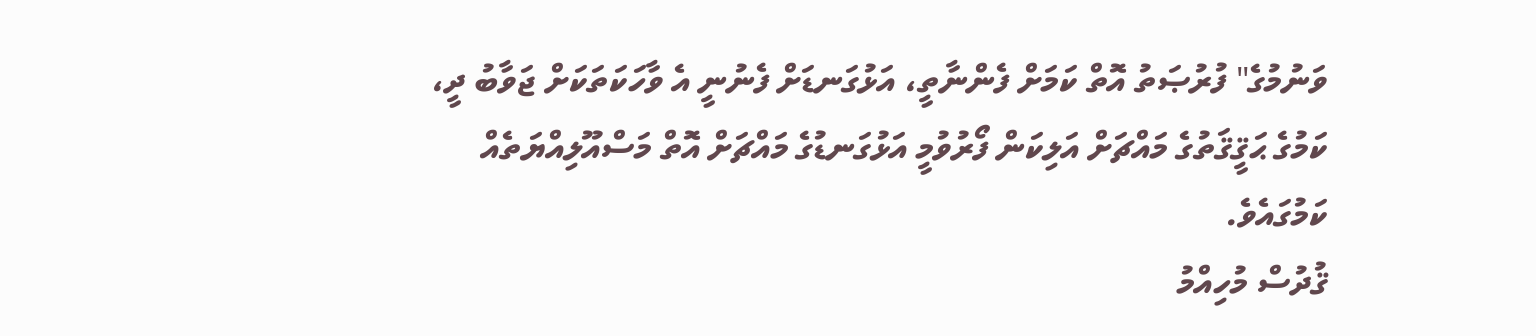ވަނުމުގެ" ފުރުޞަތު އޮތް ކަމަށް ފެންނާތީ، އަޅުގަނޑަށް ފެނުނީ އެ ވާހަކަތަކަށް ޖަވާބު ދީ، ކަމުގެ ޙަޤީޤަތުގެ މައްޗަށް އަލިކަން ފޯރުވުމީ އަޅުގަނޑުގެ މައްޗަށް އޮތް މަސްއޫލިއްޔަތެއް ކަމުގައެވެ.
ޤުދުސް މުހިއްމު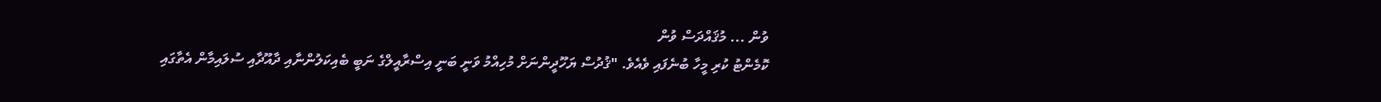ވުން ... މުޤައްދަސް ވުން
ކޮމެންޓު ކުރި މީހާ ބުނެފައި ވެއެވެ. "ޤުދުސް ޔަހޫދީންނަށް މުހިއްމު ވަނީ ބަނީ އިސްރާއީލްގެ ނަބީ ބެއިކަލުންނާއި ދާއޫދާއި ސުލައިމާން އެތާގައި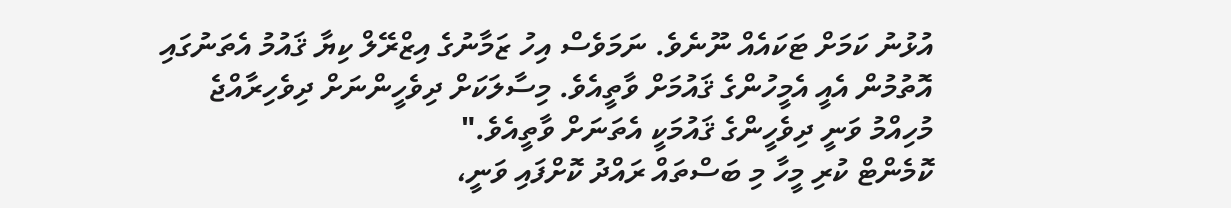އުޅުނު ކަމަށް ޓަކައެއް ނޫނެވެ. ނަމަވެސް އިހު ޒަމާނުގެ އިޒްރޭލް ކިޔާ ޤައުމު އެތަނުގައި އޮތުމުން އެއީ އެމީހުންގެ ޤައުމަށް ވާތީއެވެ. މިސާލަކަށް ދިވެހީންނަށް ދިވެހިރާއްޖެ މުހިއްމު ވަނީ ދިވެހީންގެ ޤައުމަކީ އެތަނަށް ވާތީއެވެ."
ކޮމެންޓް ކުރި މީހާ މި ބަސްތައް ރައްދު ކޮށްފައި ވަނީ،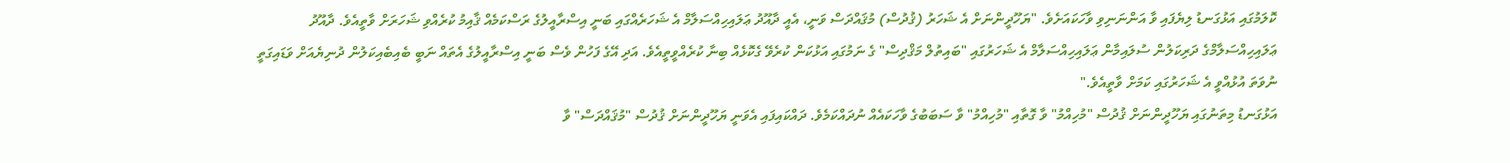ކޮލަމުގައި އަޅުގަނޑު ލިޔެފައި ވާ އަންނަނިވި ވާހަކައަށެވެ. "ޔަހޫދީންނަށް އެ ޝަހަރު (ޤުދުސް) މުޤައްދަސް ވަނީ، އެއީ ދާއޫދު ޢަލައިހިއްސަލާމް އެ ޝަހަރެއްގައި ބަނީ އިސްރާއީލުގެ ރަސްކަމެއް ޤާއިމު ކުރެއްވި ޝަހަރަށް ވާތީއެވެ. ދާއޫދު ޢަލައިހިއްސަލާމްގެ ދަރިކަލުން ސުލައިމާން ޢަލައިހިއްސަލާމް އެ ޝަހަރުގައި "ބައިތުލް މަޤްދިސް" ގެ ނަމުގައި އަޅުކަން ކުރެވޭ ގެކޮޅެއް ބިނާ ކުރެއްވީތީއެވެ. އަދި އޭގެ ފަހުން ވެސް ބަނީ އިސްރާއީލުގެ އެތައް ނަބީ ބެއިބެއިކަލުން ދުނިޔެއަށް ވަޑައިގަތީ ނުވަތަ އުޅުއްވީ އެ ޝަހަރުގައި ކަމަށް ވާތީއެވެ."
އަޅުގަނޑު މިތަނުގައި ޔަހޫދީންނަށް ޤުދުސް "މުހިއްމު" ވާ ގޮތާއި "މުހިއްމު" ވާ ސަބަބުގެ ވާހަކައެއް ނުދައްކަމެވެ. ދައްކައިފައި އެވަނީ ޔަހޫދީންނަށް ޤުދުސް "މުޤައްދަސް" ވާ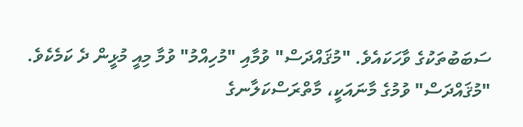ސަބަބުތަކުގެ ވާހަކައެވެ. "މުޤައްދަސް" ވުމާއި "މުހިއްމު" ވުމާ މިއީ މުޅީން ދެ ކަމެކެވެ. "މުޤައްދަސް" ވުމުގެ މާނައަކީ، މާތްރަސްކަލާނގެ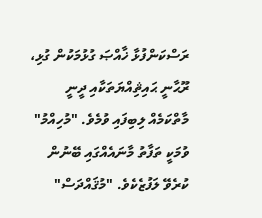ރަސްކަންފުޅާ ޚާއްޞަ ގުޅުމަކުން ގުޅި، ރޫޙާނީ ޙައިޘިއްޔަތަކާއި ދީނީ މާތްކަމެއް ލިބިފައި ވުމެވެ. "މުހިއްމު" ވުމަކީ ތަފާތު މާނައެއްގައި ބޭނުން ކުރެވޭ ލަފުޒެކެވެ. "މުޤައްދަސް"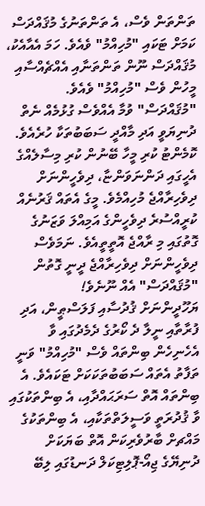ތަންތަން ވެސް، އެ ތަންތަނުގެ މުޤައްދަސް ކަމަށް ޓަކައި "މުހިއްމު" ވެއެވެ. ހަމަ އެއާއެކު، މުޤައްދަސް ނޫން ތަންތަނާއި އެއްޗެއްސާއި މީހުން ވެސް "މުހިއްމު" ވެއެވެ. "މުޤައްދަސް" ވުމާ އެއްވެސް ގުޅުމެއް ނެތް ދުނިޔަވީ އަދި މާއްދީ ސަބަބުތަކާ ހުރެއެވެ. ކޮމެންޓު ކުރި މީހާ ބޭނުން ކުރި މިސާލެއްގެ އެހީގައި ދަންނަވަންޏާ، ދިވެހީންނަށް ދިވެހިރާއްޖެ މުހިއްމެވެ. މީގެ އެތައް ޤަރުނެއް ކުރީއްސުރެ ދިވެހީންގެ އަމިއްލަ ވަޒަނުގެ ގޮތުގައި މި ރާއްޖެ އޮތީތީއެވެ. ނަމަވެސް ދިވެހީންނަށް ދިވެހިރާއްޖެ ދީނީ ގޮތުން "މުޤައްދަސް" އެއް ނޫނެވެ!
ޔަހޫދީންނަށް ޤުދުސާއި ފަލަސްޠީން، އަދި ފުރާތާއި ނީލާ ދެ ކޯރުގެ ދެމެދުގައި ވާ އެހެނިހެން ބިންތައް ވެސް "މުހިއްމު" ވަނީ ތަފާތު އެތައް ސަބަބުތަކަކަށް ޓަކައެވެ. އެ ބިންތައް އޮތް ސަރަޙައްދާއި، އެ ބިންތަކުގައި ވާ ޤުދުރަތީ ވަސީލަތްތަކާއި، އެ ބިންތަކުގެ މައްޗށް ބާރުވެރިކަން އޮތް ބަޔަކަށް ދުނިޔޭގެ ޖިއޯ-ޕޮލިޓިކަލް ދަނޑުގައި ލިބޭ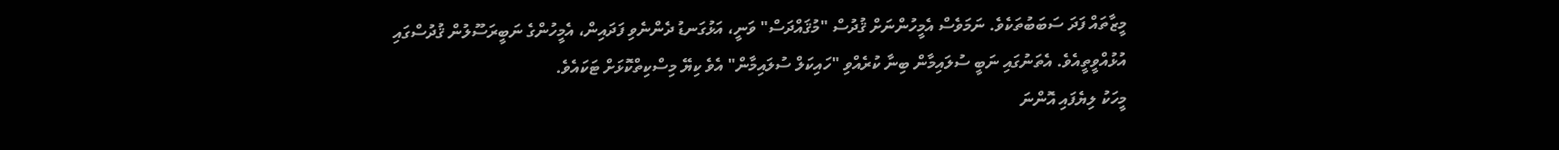މީޒާތައް ފަދަ ސަބަބުތަކެވެ. ނަމަވެސް އެމީހުންނަށް ޤުދުސް "މުޤައްދަސް" ވަނީ، އަޅުގަނޑު ދެންނެވި ފަދައިން، އެމީހުންގެ ނަބީރަސޫލުން ޤުދުސްގައި އުޅުއްވީތީއެވެ. އެތަނުގައި ނަބީ ސުލައިމާން ބިނާ ކުރެއްވި "ހައިކަލް ސުލައިމާން" އެވެ ކިޔޭ މިސްކިތްކޮޅަށް ޓަކައެވެ.
މީހަކު ލިޔެފައި އޮންނަ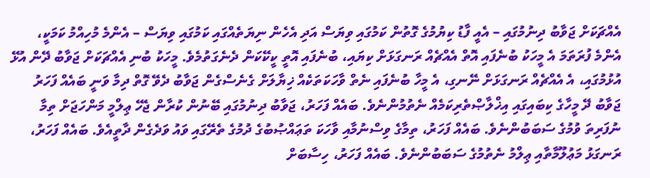އެއްޗަކަށް ޖަވާބު ދިނުމުގައި – އެއީ ފާޑު ކިޔުމުގެ ގޮތުން ކަމުގައި ވިޔަސް އަދި އެހެން ނިޔަތެއްގައި ކަމުގައި ވިޔަސް – އެންމެ މުހިއްމު ކަމަކީ، އެންމެ ފުރަތަމަ އެ މީހަކު ބުނެފައި އޮތް އެއްޗެއް ރަނގަޅަށް ކިޔައި، ބުނެފައި އޮތީ ކީކޭކަން ދެނެގަތުމެވެ. މީހަކު ބުނި އެއްޗަކަށް ޖަވާބު ދޭން އުޅޭ އުޅުމުގައި، އެ އެއްޗެއް ރަނގަޅަށް ނޭނގި، އެ މީހާ ބުނެފައި ނެތް ވާހަކަތަކެއް ޚިޔާލަށް ގެނެސްގެން ޖަވާބު ދެވޭ ގޮތް ދިމާ ވަނީ ބައެއް ފަހަރު ޖަވާބު ދޭ މީހާގެ ކިބައިގައި އިޚްލާޞްތެރިކަމެއް ނެތުމުންނެވެ. ބައެއް ފަހަރު، ޖަވާބު ދިނުމުގައި ބޭނުން ކުރާން ޖެހޭ ޢިލްމީ މަންހަޖަށް ތިމާ ނުފަރިތަ ވުމުގެ ސަބަބުންނެވެ. ބައެއް ފަހަރު، ތިމާގެ ވިސްނުމާއި ވާހަކަ ތަޢައްޞުބުގެ ދުމުގެ ތެރޭގައި ވައު ވަދެގެން ދާތީއެވެ. ބައެއް ފަހަރު، ރަނގަޅު މަޢުލޫމާތާއި ޢިލްމު ނެތުމުގެ ސަބަބުންނެވެ. ބައެއް ފަހަރު، ހިސާބަށް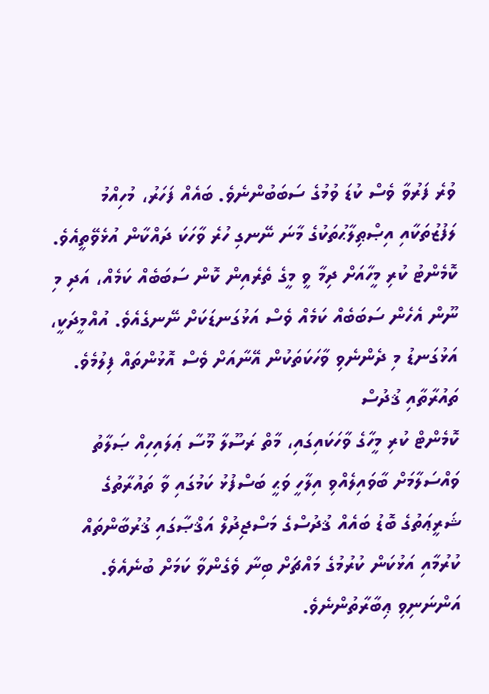ވުރެ ފަރުވާ ވެސް ކުޑަ ވުމުގެ ސަބަބުންނެވެ. ބައެއް ފަހަރު، މުހިއްމު ލަފުޒުތަކާއި އިޞްޠިލާޙުތަކުގެ މާނަ ނޭނގި ހުރެ ވާހަކަ ދައްކާން އުޅެވޭތީއެވެ. ކޮމެންޓު ކުރި މީހާއަށް ދިމާ ވީ މީގެ ތެރެއިން ކޮން ސަބަބެއް ކަމެއް، އަދި މި ނޫން އެހެން ސަބަބެއް ކަމެއް ވެސް އަޅުގަނޑަކަށް ނޭނގެއެވެ. އުއްމީދަކީ، އަޅުގަނޑު މި ދެންނެވި ވާހަކަތަކުން އޭނާއަށް ވެސް އޮޅުންތައް ފިލުމެވެ.
ތައުރާތާއި ޤުދުސް
ކޮމެންޓް ކުރި މީހާގެ ވާހަކައިގައި، މާތް ރަސޫލާ މޫސާ ޢަލައިހިއް ޞަލާތު ވައްސަލާމަށް ބާވައިލެއްވި އިލާހީ ވަޙީ ބަސްފުޅު ކަމުގައި ވާ ތައުރާތުގެ ޝަރީޢަތުގެ ބޮޑު ބައެއް ޤުދުސްގެ މަސްޖިދުލް އަޤްޞާގައި ޤުރުބާންތައް ކުރުމާއި އަޅުކަން ކުރުމުގެ މައްޗަށް ބިނާ ވެގެންވާ ކަމަށް ބުނެއެވެ. އަންނަނިވި ޢިބާރާތުންނެވެ.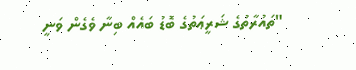"ތައުރާތުގެ ޝަރީޢަތުގެ ބޮޑު ބައެއް ބިނާ ވެގެން ވަނީ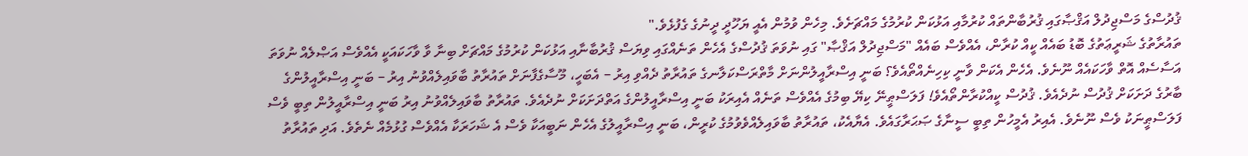ޤުދުސްގެ މަސްޖިދުލް އަޤްޞާގައި ޤުރުބާންތައް ކުރުމާއި އަޅުކަން ކުރުމުގެ މައްޗަށެވެ. މިހެން ވުމުން އެއީ ޔަހޫދީ ދީނުގެ ގެފުޅެވެ."
ތައުރާތުގެ ޝަރީޢަތުގެ ބޮޑު ބައެއް ކީއް ކުރާން، އެއްވެސް ބައެއް "މަސްޖިދުލް އަޤްޞާ" ގައި ނުވަތަ ޤުދުސްގެ އެހެން ތަނެއްގައި ވިޔަސް ޤުރުބާނާއި އަޅުކަން ކުރުމުގެ މައްޗަށް ބިނާ ވާ ވާހަކައަކީ އެއްވެސް އަޞްލެއް ނުވަތަ އަސާސެއް އޮތް ވާހަކައެއް ނޫނެވެ. އެހެން އެކަން ވާނީ ކިހިނެއްތޯއެވެ؟ ބަނީ އިސްރާއީލުންނަށް މާތްރަސްކަލާނގެ ތައުރާތު ދެއްވި އިރު – އެބަހީ، މޫސާގެފާނަށް ތައުރާތު ބާވައިލެއްވުނު އިރު – ބަނީ އިސްރާއީލުންގެ ބާރުގެ ދަށަކަށް ޤުދުސް ނުދެއެވެ. ޤުދުސް ކީއްކުރާންތޯއެވެ! ފަލަސްޠީނޭ ކިޔޭ ބިމުގެ އެއްވެސް ތަނެއް އެއިރަކު ބަނީ އިސްރާއީލުންގެ އަތްދަށަކަށް ނުދެއެވެ. ތައުރާތު ބާވައިލެއްވުނު އިރު ބަނީ އިސްރާއީލުން ތިބީ ވެސް ފަލަސްޠީނަކު ވެސް ނޫނެވެ. އެއިރު އެމީހުން ތިބީ ސީނާގެ ޞަޙަރާގައެވެ. އެޔާއެކު، ތައުރާތު ބާވައިލެއްވެވުމުގެ ކުރީން، ބަނީ އިސްރާއީލުގެ އެހެން ނަބީއަކާ ވެސް އެ ޝަހަރަކާ އެއްވެސް ގުޅުމެއް ނެތެވެ. އަދި ތައުރާތު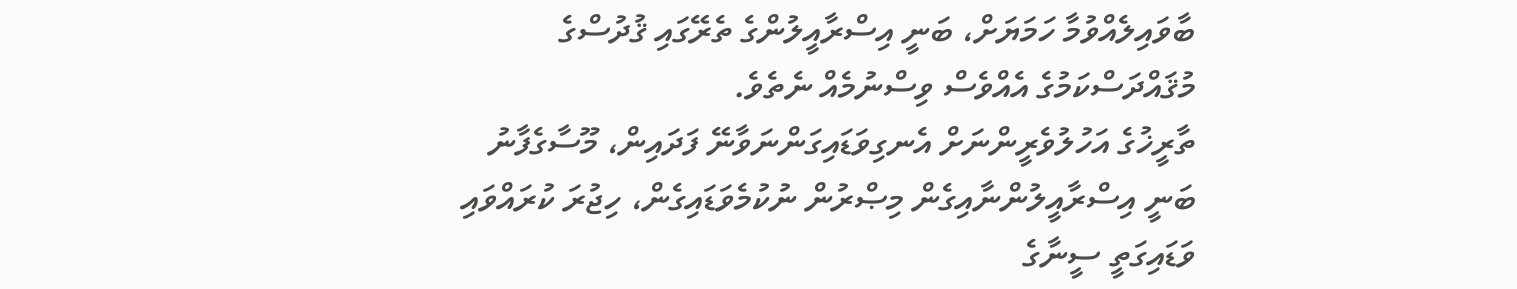ބާވައިލެއްވުމާ ހަމަޔަށް، ބަނީ އިސްރާއީލުންގެ ތެރޭގައި ޤުދުސްގެ މުޤައްދަސްކަމުގެ އެއްވެސް ވިސްނުމެއް ނެތެވެ.
ތާރީޚުގެ އަހުލުވެރީންނަށް އެނގިވަޑައިގަންނަވާނޭ ފަދައިން، މޫސާގެފާނު ބަނީ އިސްރާއީލުންނާއިގެން މިޞްރުން ނުކުމެވަޑައިގެން، ހިޖުރަ ކުރައްވައި ވަޑައިގަތީ ސީނާގެ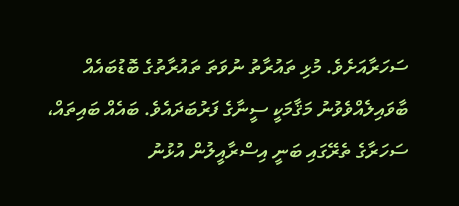ސަހަރާއަށެވެ. މުޅި ތައުރާތު ނުވަތަ ތައުރާތުގެ ބޮޑުބައެއް ބާވައިލެއްވެވުނު މަޤާމަކީ ސީނާގެ ފަރުބަދައެވެ. ބައެއް ބައިތައް، ސަހަރާގެ ތެރޭގައި ބަނީ އިސްރާއީލުން އުޅުނު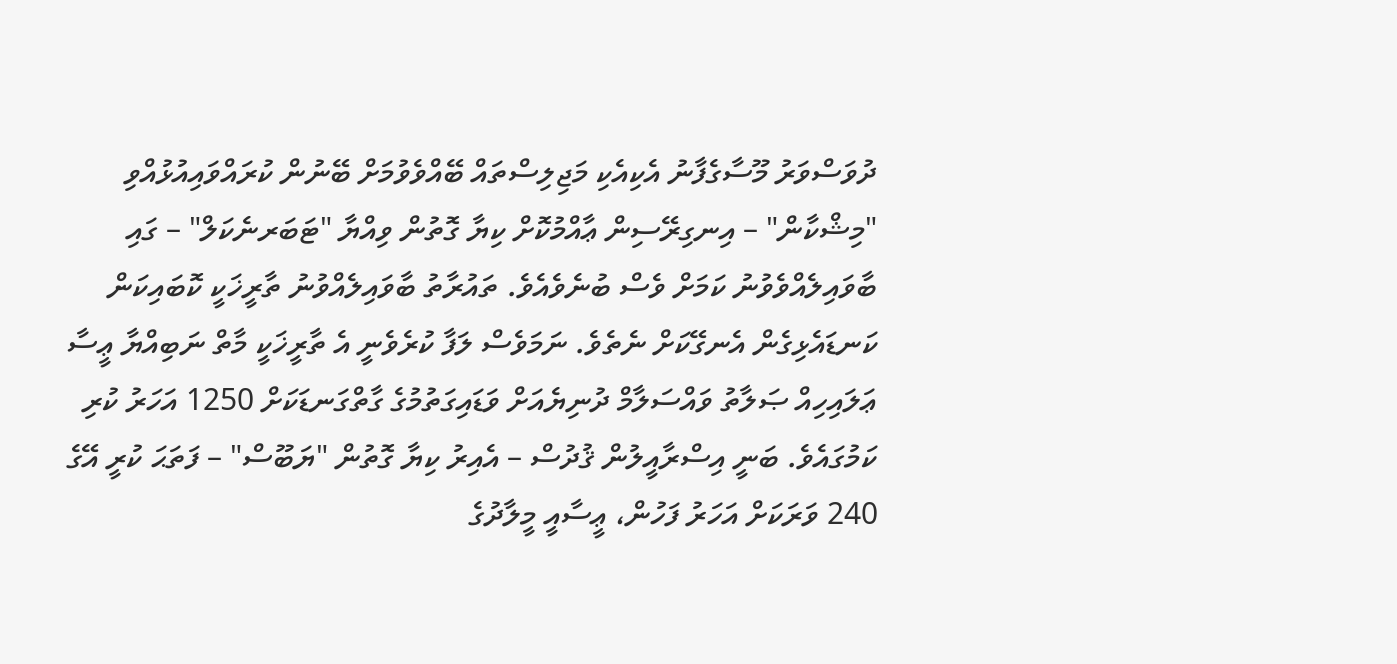ދުވަސްވަރު މޫސާގެފާނު އެކިއެކި މަޖިލިސްތައް ބޭއްވެވުމަށް ބޭނުން ކުރައްވައިއުޅުއްވި "މިޝްކާން" – އިނގިރޭސިން ޢާއްމުކޮށް ކިޔާ ގޮތުން ވިއްޔާ "ޓަބަރނެކަލް" – ގައި ބާވައިލެއްވެވުނު ކަމަށް ވެސް ބުނެވެއެވެ. ތައުރާތު ބާވައިލެއްވުނު ތާރީޚަކީ ކޮބައިކަން ކަނޑައެޅިގެން އެނގޭކަށް ނެތެވެ. ނަމަވެސް ލަފާ ކުރެވެނީ އެ ތާރީޚަކީ މާތް ނަބިއްޔާ ޢީސާ ޢަލައިހިއް ޞަލާތު ވައްސަލާމް ދުނިޔެއަށް ވަޑައިގަތުމުގެ ގާތްގަނޑަކަށް 1250 އަހަރު ކުރި ކަމުގައެވެ. ބަނީ އިސްރާއީލުން ޤުދުސް – އެއިރު ކިޔާ ގޮތުން "ޔަބޫސް" – ފަތަޙަ ކުރީ އޭގެ 240 ވަރަކަށް އަހަރު ފަހުން، ޢީސާއީ މީލާދުގެ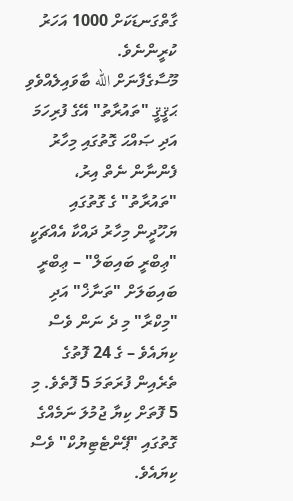ގާތްގަނޑަކަށް 1000 އަހަރު ކުރީންނެވެ.
މޫސާގެފާނަށް الله ބާވައިލެއްވެވި ޙަޤީޤީ "ތައުރާތު" އޭގެ ފުރިހަމަ އަދި ޞައްޙަ ގޮތުގައި މިހާރު ފެންނާން ނެތް އިރު، "ތައުރާތު" ގެ ގޮތުގައި ޔަހޫދީން މިހާރު ދައްކާ އެއްޗަކީ "ޢިބްރީ ބައިބަލް" – ޢިބްރީ ބައިބަލަށް "ތަނާޚް" އަދި "މިކްރާ" މި ދެ ނަން ވެސް ކިޔައެވެ – ގެ 24 ފޮތުގެ ތެރެއިން ފުރަތަމަ 5 ފޮތެވެ. މި 5 ފޮތަށް ކިޔާ ޖުމުލަ ނަމެއްގެ ގޮތުގައި "ޕޭންޓެޓިޔުކް" ވެސް ކިޔައެވެ.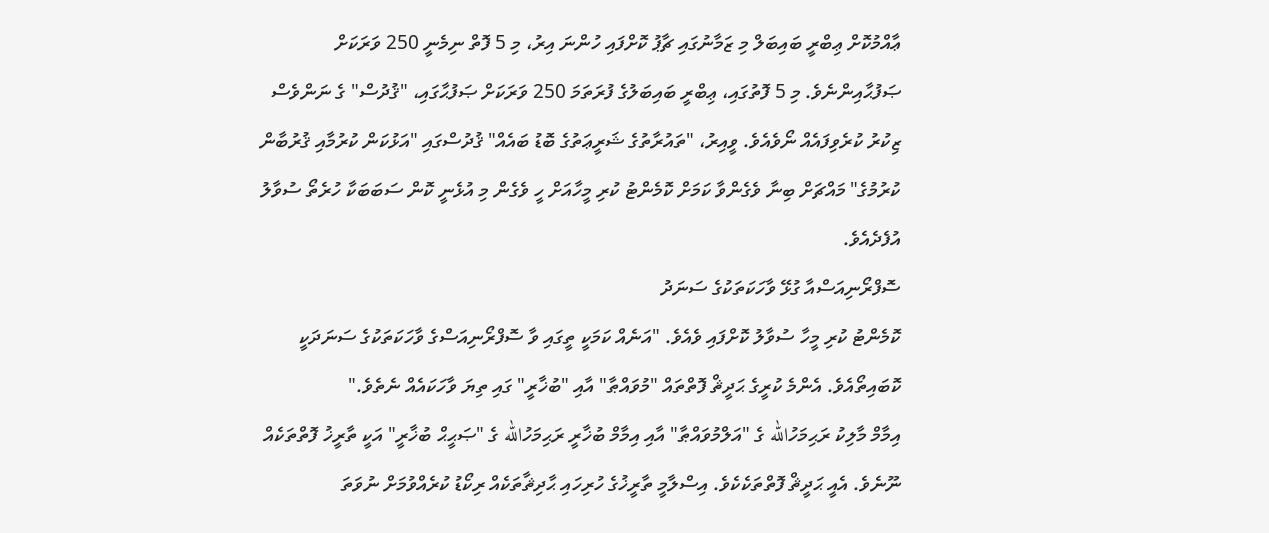ޢާއްމުކޮށް ޢިބްރީ ބައިބަލް މި ޒަމާނުގައި ޗާޕު ކޮށްފައި ހުންނަ އިރު، މި 5 ފޮތް ނިމެނީ 250 ވަރަކަށް ޞަފުޙާއިންނެވެ. މި 5 ފޮތުގައި، ޢިބްރީ ބައިބަލުގެ ފުރަތަމަ 250 ވަރަކަށް ޞަފުޙާގައި، "ޤުދުސް" ގެ ނަންވެސް ޒިކުރު ކުރެވިފައެއް ނޯވެއެވެ. ވީއިރު، "ތައުރާތުގެ ޝަރީޢަތުގެ ބޮޑު ބައެއް" ޤުދުސްގައި "އަޅުކަން ކުރުމާއި ޤުރުބާން ކުރުމުގެ" މައްޗަށް ބިނާ ވެގެންވާ ކަމަށް ކޮމެންޓު ކުރި މީހާއަށް ހީ ވެގެން މި އުޅެނީ ކޮން ސަބަބަކާ ހުރެތޯ ސުވާލު އުފެދެއެވެ.
ސޮފްރޯނިއަސްއާ ގުޅޭ ވާހަކަތަކުގެ ސަނަދު
ކޮމެންޓު ކުރި މީހާ ސުވާލު ކޮށްފައި ވެއެވެ. "އަނެއް ކަމަކީ ތީގައި ވާ ސޮފްރޯނިއަސްގެ ވާހަކަތަކުގެ ސަނަދަކީ ކޮބައިތޯއެވެ. އެންމެ ކުރީގެ ޙަދީޘް ފޮތްތައް "މުވައްޠާ" އާއި "ބުޚާރީ" ގައި ތިޔަ ވާހަކައެއް ނެތެވެ."
އިމާމް މާލިކު ރަޙިމަހުالله ގެ "އަލްމުވައްޠާ" އާއި އިމާމް ބުޚާރީ ރަޙިމަހުالله ގެ "ޞަޙީޙް ބުޚާރީ" އަކީ ތާރީޚު ފޮތްތަކެއް ނޫނެވެ. އެއީ ޙަދީޘް ފޮތްތަކެކެވެ. އިސްލާމީ ތާރީޚުގެ ހުރިހައި ޙާދިޘާތަކެއް ރިކޯޑު ކުރެއްވުމަށް ނުވަތަ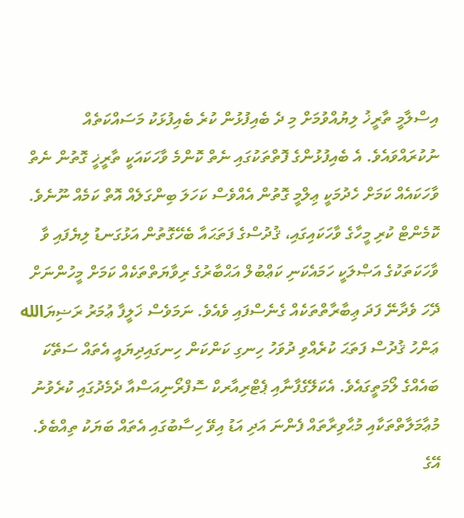އިސްލާމީ ތާރީޚު ލިޔުއްވުމަށް މި ދެ ބެއިފުޅުން ކުރެ ބެއިފުޅަކު މަސައްކަތެއް ނުކުރައްވައެވެ. އެ ބެއިފުޅުންގެ ފޮތްތަކުގައި ނެތް ކޮންމެ ވާހަކައަކީ ތާރީޚީ ގޮތުން ނެތް ވާހަކައެއް ކަމަށް ހެދުމަކީ ޢިލްމީ ގޮތުން އެއްވެސް ކަހަލަ ބިންގަލެއް އޮތް ކަމެއް ނޫނެވެ.
ކޮމެންޓް ކުރި މީހާގެ ވާހަކައިގައި، ޤުދުސްގެ ފަތަޙައާ ބެހޭގޮތުން އަޅުގަނޑު ލިޔެފައި ވާ ވާހަކަތަކުގެ އަޞްލަކީ ހަމައެކަނި ކަޢްބުލް އަޙްބާރުގެ ރިވާޔަތްތަކެއް ކަމަށް މީހުންނަށް ދޭހަ ވެދާނޭ ފަދަ ޢިބާރާތްތަކެއް ގެނެސްފައި ވެއެވެ. ނަމަވެސް ޚަލީފާ ޢުމަރު ރަޟިޔަالله ޢަންހު ޤުދުސް ފަތަޙަ ކުރެއްވި ދުވަހު ހިނގި ކަންކަން ހިނގައިދިޔައީ އެތައް ސަތޭކަ ބައެއްގެ ލޯމަތީގައެވެ. އެކަލޭގެފާނާއި ޕެޓްރިއާރކް ސޮފްރޯނިއަސްއާ ދެމެދުގައި ކުރެވުނު މުޢާމަލާތްތަކާއި މުޙާވިރާތައް ފެންނަ އަދި އަޑު އިވޭ ހިސާބުގައި އެތައް ބަޔަކު ތިއްބެވެ. އޭގެ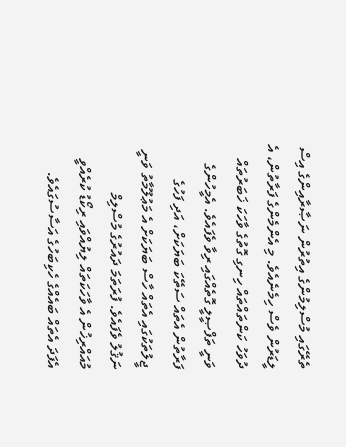ތެރޭގައި މުސްލިމުންގެ އިތުރުން ނަޞާރާއިންގެ އިސް ލީޑަރުން ވެސް ހިމެނެއެވެ. މި އެންމެންގެ ފަރާތުން، އެ ދުވަހު ކަންތައްތައް ހިނގި ގޮތުގެ ވާހަކަ ޚަބަރުތައް ވަނީ ތަފްޞީލީ ގޮތެއްގައި ރިވާ ވެފައެވެ. އެމީހުންގެ ފަރާތުން އެތައް ސަތޭކަ ބަޔަކަށް، އަދި ފަހުގެ ޖީލުތަކުގައި އެތައް ހާސް ބަޔަކަށް އެ މަޢުލޫމާތު ވަނީ ނަޤުލު ވެފައެވެ. ފުރަތަމަ ދައުރުގެ މުސްލިމް މުއައްރިޚުން އެ ވާހަކަތައް ލިޔުއްވައި ރިކޯޑު ކުރެއްވީ އެފަދަ އެތައް ބައެއްގެ ހެކިބަހުގެ އަސާސުގައެވެ.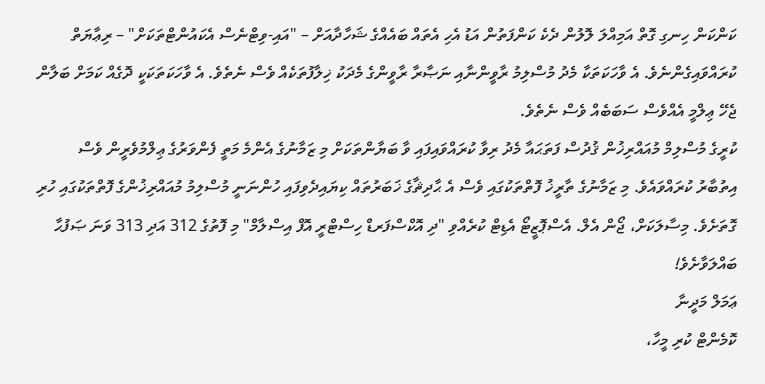ކަންކަން ހިނގި ގޮތް އަމިއްލަ ލޮލުން ދެކެ ކަންފަތުން އަޑު އެހި އެތައް ބައެއްގެ ޝަހާދާއަށް – "އައި-ވިޓްނެސް އެކައުންޓްތަކަށް" – ރިޢާޔަތް ކުރައްވައިގެންނެވެ. އެ ވާހަކަތަކާ މެދު މުސްލިމު ރާވީންނާއި ނަޞާރާ ރާވީންގެ މެދަކު ޚިލާފުތަކެއް ވެސް ނެތެވެ. އެ ވާހަކަތަކަކީ ދޮގެއް ކަމަށް ބަލާން ޖެހޭ ޢިލްމީ އެއްވެސް ސަބަބެއް ވެސް ނެތެވެ.
ކުރީގެ މުސްލިމް މުއައްރިޚުން ޤުދުސް ފަތަޙައާ މެދު ރިވާ ކުރައްވައިފައި ވާ ބަޔާންތަކަށް މި ޒަމާނުގެ އެންމެ މަތީ ފެންވަރުގެ ޢިލްމުވެރީން ވެސް އިތުބާރު ކުރައްވައެވެ. މި ޒަމާނުގެ ތާރީޚު ފޮތްތަކުގައި ވެސް އެ ޙާދިޘާގެ ޚަބަރުތައް ކިޔައިދެވިފައި ހުންނަނީ މުސްލިމު މުއައްރިޚުންގެ ފޮތްތަކުގައި ހުރި ގޮތަށެވެ. މިސާލަކަށް، ޖޯން އެލް. އެސްޕޮޒީޓޯ އެޑިޓް ކުރެއްވި "ދި އޮކްސްފަރޑް ހިސްޓްރީ އޮފް އިސްލާމް" މި ފޮތުގެ 312 އަދި 313 ވަނަ ޞަފުޙާ ބައްލަވާށެވެ!
ޢަމަލް މަދީނާ
ކޮމެންޓް ކުރި މީހާ،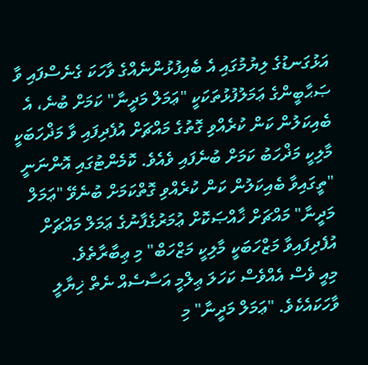އަޅުގަނޑުގެ ލިޔުމުގައި އެ ބެއިފުޅުންނެއްގެ ވާހަކަ ގެނެސްފައި ވާ ޞަޙާބީންގެ ޢަމަލުފުޅުތަކަކީ "ޢަމަލް މަދީނާ" ކަމަށް ބުނެ، އެ ބެއިކަލުން ކަން ކުރެއްވި ގޮތުގެ މައްޗަށް އުފެދިފައި ވާ މަޛްހަބަކީ މާލިކީ މަޛްހަބު ކަމަށް ބުނެފައި ވެއެވެ. ކޮމެންޓުގައި އޮންނަނީ "ތީގައިވާ ބެއިކަލުން ކަން ކުރެއްވި ގޮތްކަމަށް ބުނެވޭ "ޢަމަލް މަދީނާ" މައްޗަށް ޚާއްޞަކޮށް ޢުމަރުގެފާނުގެ ޢަމަލް މައްޗަށް އުފެދިފައިވާ މަޒްހަބަކީ މާލިކީ މަޒްހަބް" މި ޢިބާރާތެވެ.
މިއީ ވެސް އެއްވެސް ކަހަލަ ޢިލްމީ އަސާސެއް ނެތް ޚިޔާލީ ވާހަކައެކެވެ. "ޢަމަލް މަދީނާ" މި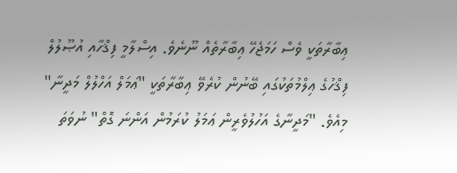ޢިބާރާތަކީ ވެސް ހަމަޖެހޭ ޢިބާރާތެއް ނޫނެވެ. އިސްލާމީ ފިޤްހާއި އުޞޫލުލް ފިޤްހުގެ ޢިލްމުތަކުގައި ބޭނުން ކުރެވޭ ޢިބާރާތަކީ "ޢަމަލް އަހްލުލް މަދީނާ" މިއެވެ. "މަދީނާގެ އަހުލުވެރީން ޢަމަލު ކުރަމުން އަންނަ ގޮތް" ނުވަތަ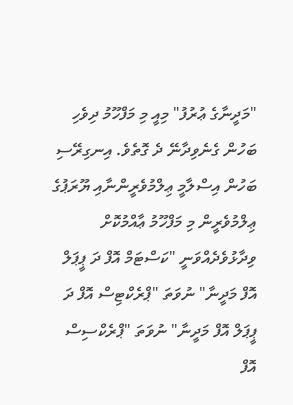"މަދީނާގެ ޢުރުފު" މިއީ މި މަފްހޫމު ދިވެހި ބަހުން ގެނެވިދާނޭ ދެ ގޮތެވެ. އިނގިރޭސި ބަހުން އިސްލާމީ ޢިލްމުވެރީންނާއި ޔޫރަޕުގެ ޢިލްމުވެރީން މި މަފްހޫމު ޢާއްމުކޮށް ވިދާޅުވެދެއްވަނީ "ކަސްޓަމް އޮފް ދަ ޕީޕަލް އޮފް މަދީނާ" ނުވަތަ "ޕްރެކްޓިސް އޮފް ދަ ޕީޕަލް އޮފް މަދީނާ" ނުވަތަ "ޕްރެކްސިސް އޮފް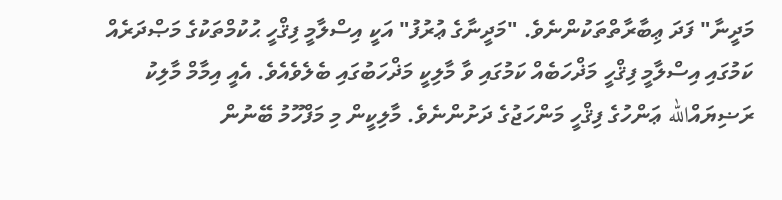މަދީނާ" ފަދަ ޢިބާރާތްތަކުންނެވެ. "މަދީނާގެ ޢުރުފު" އަކީ އިސްލާމީ ފިޤްހީ ޙުކުމްތަކުގެ މަޞްދަރެއް ކަމުގައި އިސްލާމީ ފިޤްހީ މަޛްހަބެއް ކަމުގައި ވާ މާލިކީ މަޛްހަބުގައި ބެލެވެއެވެ. އެއީ އިމާމް މާލިކު ރަޟިޔައްالله ޢަންހުގެ ފިޤްހީ މަންހަޖުގެ ދަށުންނެވެ. މާލިކީން މި މަފްހޫމު ބޭނުން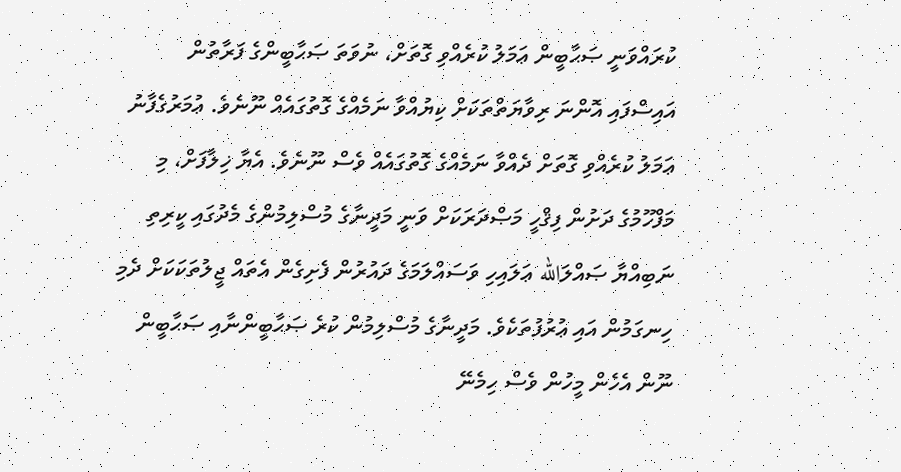ކުރައްވަނީ ޞަޙާބީން ޢަމަލު ކުރެއްވި ގޮތަށް، ނުވަތަ ޞަޙާބީންގެ ފަރާތުން އައިސްފައި އޮންނަ ރިވާޔަތްތަކަށް ކިޔުއްވާ ނަމެއްގެ ގޮތުގައެއް ނޫނެވެ. ޢުމަރުގެފާނު ޢަމަލު ކުރެއްވި ގޮތަށް ދެއްވާ ނަމެއްގެ ގޮތުގައެއް ވެސް ނޫނެވެ. އެޔާ ޚިލާފަށް، މި މަފްހޫމުގެ ދަށުން ފިޤްހީ މަޞްދަރަކަށް ވަނީ މަދީނާގެ މުސްލިމުންގެ މެދުގައި ކީރިތި ނަބިއްޔާ ޞައްލަالله ޢަލައިހި ވަސައްލަމަގެ ދައުރުން ފެށިގެން އެތައް ޖީލުތަކަކަށް ދެމި ހިނގަމުން އައި ޢުރުފުތަކެވެ. މަދީނާގެ މުސްލިމުން ކުރެ ޞަޙާބީންނާއި ޞަޙާބީން ނޫން އެހެން މީހުން ވެސް ހިމެނޭ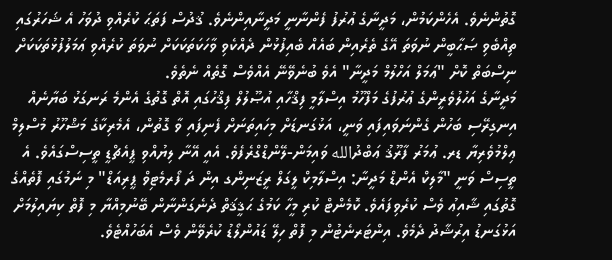ގޮތުންނެވެ. އެހެންކަމުން، މަދީނާގެ ޢުރުފު ފެންނާނީ މަދީނާއިންނެވެ. ޤުދުސް ފަތަޙަ ކުރެއްވި ދުވަހު އެ ޝަހަރުގައި ތިއްބެވި ޞަޙާބީން ނުވަތަ އޭގެ ތެރެއިން ބައެއް ބެއިފުޅުން ދެއްކެވި ވާހަކަތަކަކަށް ނުވަތަ ކުރެއްވި ޢަމަލުފުޅުތަކަކަށް ނިސްބަތް ކޮށް "ޢަމަލް އަހްލުމް މަދީނާ" އެވެ ބުނެވޭނޭ އެއްވެސް ގޮތެއް ނެތެވެ.
މަދީނާގެ އަހުލުވެރީންގެ ޢުރުފުގެ މަފްހޫމު އިސްލާމީ ފިޤްހާއި އުޞޫލުލް ފިޤްހުގައި އޮތް ގޮތުގެ އެންމެ ރަނގަޅު ބަޔާނެއް އިނގިރޭސި ބަހުން ގެންނަވައިފައި ވަނީ، އަޅުގަނޑަށް މިހައިތަނަށް ފެނިފައި ވާ ގޮތުން، އެމެރިކާގެ މަޝްހޫރު މުސްލިމް ޢިލްމުވެރިޔާ ޑރ. ޢުމަރު ފާރޫޤު ޢަބްދުالله ވައިމަން-ލޭންޑްގްރެފެވެ. އެއީ އޭނާ ލިޔުއްވި ޕީއެޗްޑީ ތީސިސްގައެވެ. އެ ތީސިސް ވަނީ "މާލިކް އެންޑް މަދީނާ: އިސްލާމިކް ލީގަލް ރީޒަނިންގ އިން ދަ ފޯރމެޓިވް ޕީރިއަޑް" މި ނަމުގައި ފޮތެއްގެ ގޮތުގައި ޝާއިޢު ވެސް ކުރެވިފައެވެ. ކޮމެންޓް ކުރި މީހާ ކަމުގެ ޙަޤީޤަތް ދެނެގަންނާން ބޭނުމިއްޔާ މި ފޮތް ކިޔައިލުމަށް އަޅުގަނޑު އިރުޝާދު ދެމެވެ. އިންޓަރނެޓުން މި ފޮތް ހިލޭ ޑައުންލޯޑު ކުރެވޭން ވެސް އެބަހުއްޓެވެ.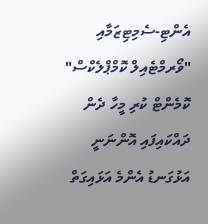އެންޓި-ސެމިޓިޒަމާއި "ވޯރމްޓެއިލް ކޮމްޕްލެކްސް"
ކޮމެންޓް ކުރި މީހާ ދެން ދައްކައިފައި އޮންނަނީ އަޅުގަނޑު އެންމެ އަޅައިގަތް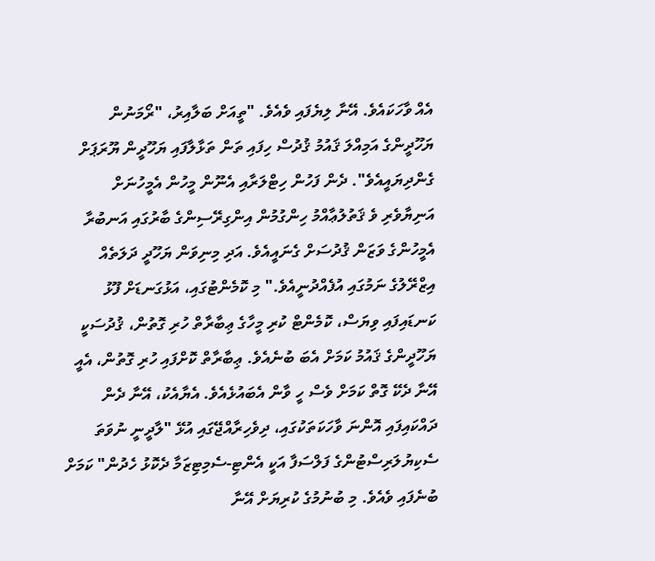އެއް ވާހަކައެވެ. އޭނާ ލިޔެފައި ވެއެވެ. "ތީއަށް ބަލާއިރު، "ރޯމަނުން ޔަހޫދީންގެ އަމިއްލަ ޤައުމު ޤުދުސް ހިފައި ތަން ތަޅާލާފައި ޔަހޫދީން ޔޫރަޕަށް ގެންދިޔައީއެވެ". ދެން ފަހުން ހިޓްލަރާއި އެނޫން މީހުން އެމީހުނަށް އަނިޔާވެރި ވެ ޤަތުލުޢާއްމު ހިންގުމުން އިންގިރޭސިންގެ ބާރުގައި އަނބުރާ އެމީހުންގެ ވަޒަން ޤުދުސަށް ގެނައީއެވެ. އަދި މިނިވަން ޔަހޫދީ ދަލަތެއް އިޒްރޭލުގެ ނަމުގައި އުފެއްދުނީއެވެ." މި ކޮމެންޓުގައި، އަޅުގަނޑަށް ފޫޅު ކަނޑައިފައި ވިޔަސް، ކޮމެންޓް ކުރި މީހާގެ ޢިބާރާތް ހުރި ގޮތުން، ޤުދުސަކީ ޔަހޫދީންގެ ޤައުމު ކަމަށް އެބަ ބުނެއެވެ. ޢިބާރާތް ކޮށްފައި ހުރި ގޮތުން، އެއީ އޭނާ ދެކޭ ގޮތް ކަމަށް ވެސް ހީ ވާން އެބައުޅެއެވެ. އެޔާއެކު، އޭނާ ދެން ދައްކައިފައި އޮންނަ ވާހަކަތަކުގައި، ދިވެހިރާއްޖޭގައި އުޅޭ "ލާދީނީ ނުވަތަ ސެކިޔުލަރިސްޓުންގެ ފަލްސަފާ އަކީ އެންޓި-ސެމިޓިޒަމާ ދެކޮޅު ހެދުން" ކަމަށް ބުނެފައި ވެއެވެ. މި ބުނުމުގެ ކުރިޔަށް އޭނާ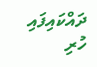ދައްކައިފައި ހުރި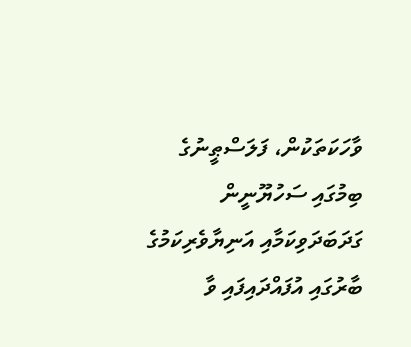ވާހަކަތަކުން، ފަލަސްޠީނުގެ ބިމުގައި ސަހުޔޫނީން ގަދަބަދަވިކަމާއި އަނިޔާވެރިކަމުގެ ބާރުގައި އުފައްދައިފައި ވާ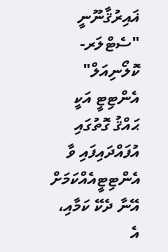ޣައިރުޤާނޫނީ "ސެޓްލަރ-ކޮލޯނިއަލް" އެންޓިޓީ އަކީ ޙައްޤު ގޮތުގައި އުފައްދައިފައި ވާ އެންޓިޓީއެއްކަމަށް އޭނާ ދެކޭ ކަމާއި، އެ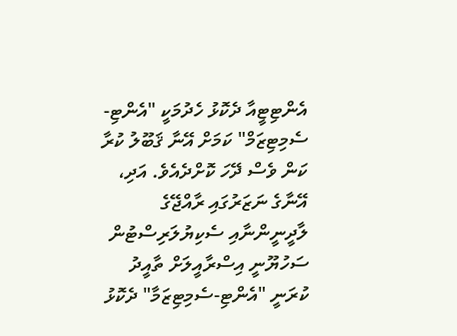އެންޓިޓީއާ ދެކޮޅު ހެދުމަކީ "އެންޓި-ސެމިޓިޒަމް" ކަމަށް އޭނާ ޤަބޫލު ކުރާ ކަން ވެސް ދޭހަ ކޮށްދެއެވެ. އަދި، އޭނާގެ ނަޒަރުގައި ރާއްޖޭގެ ލާދީނީންނާއި ސެކިޔުލަރިސްޓުން ސަހުޔޫނީ އިސްރާއީލަށް ތާއީދު ކުރަނީ "އެންޓި-ސެމިޓިޒަމާ" ދެކޮޅު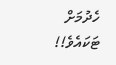ހެދުމަށް ޓަކައެވެ!!